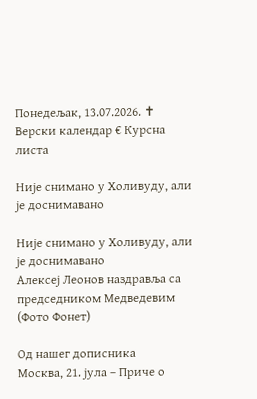Понедељак, 13.07.2026. ✝ Верски календар € Курсна листа

Није снимано у Холивуду, али је доснимавано

Није снимано у Холивуду, али је доснимавано
Алексеј Леонов наздравља са председником Медведевим (Фото Фонет)

Од нашег дописника
Москва, 21. јула – Приче о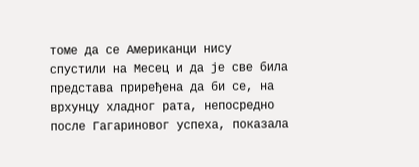томе да се Американци нису спустили на Месец и да је све била представа приређена да би се, на врхунцу хладног рата, непосредно после Гагариновог успеха, показала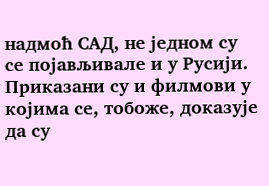надмоћ САД, не једном су се појављивале и у Русији. Приказани су и филмови у којима се, тобоже, доказује да су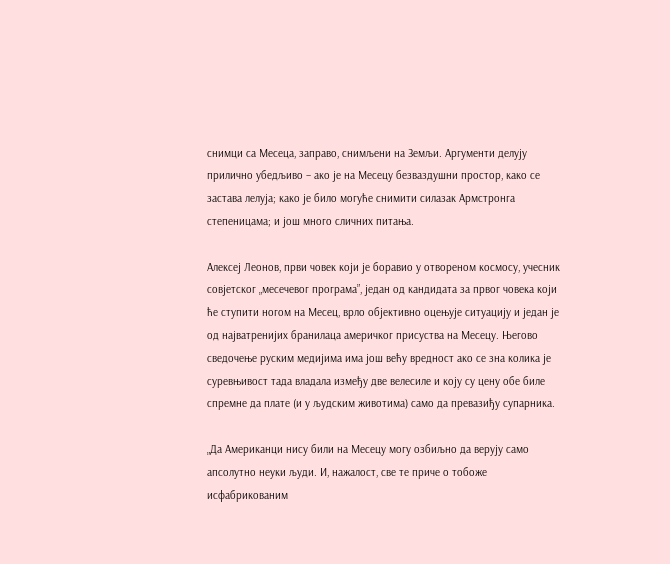снимци са Месеца, заправо, снимљени на Земљи. Аргументи делују прилично убедљиво – ако је на Месецу безваздушни простор, како се застава лелуја; како је било могуће снимити силазак Армстронга степеницама; и још много сличних питања.

Алексеј Леонов, први човек који је боравио у отвореном космосу, учесник совјетског „месечевог програма”, један од кандидата за првог човека који ће ступити ногом на Месец, врло објективно оцењује ситуацију и један је од најватренијих бранилаца америчког присуства на Месецу. Његово сведочење руским медијима има још већу вредност ако се зна колика је суревњивост тада владала између две велесиле и коју су цену обе биле спремне да плате (и у људским животима) само да превазиђу супарника.

„Да Американци нису били на Месецу могу озбиљно да верују само апсолутно неуки људи. И, нажалост, све те приче о тобоже исфабрикованим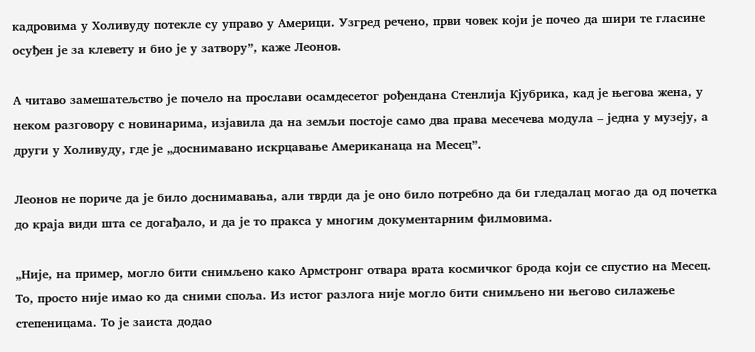кадровима у Холивуду потекле су управо у Америци. Узгред речено, први човек који је почео да шири те гласине осуђен је за клевету и био је у затвору”, каже Леонов.

А читаво замешатељство је почело на прослави осамдесетог рођендана Стенлија Кјубрика, кад је његова жена, у неком разговору с новинарима, изјавила да на земљи постоје само два права месечева модула – једна у музеју, а други у Холивуду, где је „доснимавано искрцавање Американаца на Месец”.

Леонов не пориче да је било доснимавања, али тврди да је оно било потребно да би гледалац могао да од почетка до краја види шта се догађало, и да је то пракса у многим документарним филмовима.

„Није, на пример, могло бити снимљено како Армстронг отвара врата космичког брода који се спустио на Месец. То, просто није имао ко да сними споља. Из истог разлога није могло бити снимљено ни његово силажење степеницама. То је заиста додао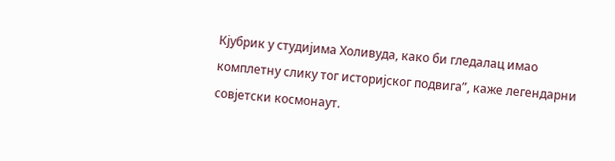Кјубрик у студијима Холивуда, како би гледалац имао комплетну слику тог историјског подвига”, каже легендарни совјетски космонаут.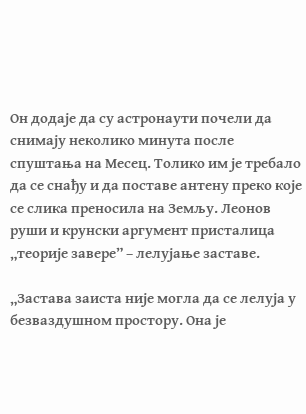Он додаје да су астронаути почели да снимају неколико минута после спуштања на Месец. Толико им је требало да се снађу и да поставе антену преко које се слика преносила на Земљу. Леонов руши и крунски аргумент присталица „теорије завере” – лелујање заставе.

„Застава заиста није могла да се лелуја у безваздушном простору. Она је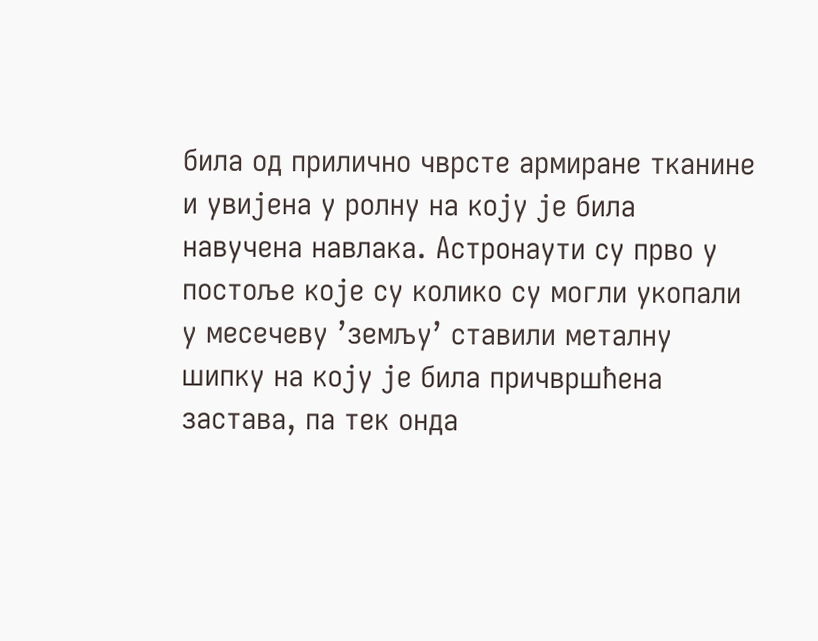била од прилично чврсте армиране тканине и увијена у ролну на коју је била навучена навлака. Астронаути су прво у постоље које су колико су могли укопали у месечеву ’земљу’ ставили металну шипку на коју је била причвршћена застава, па тек онда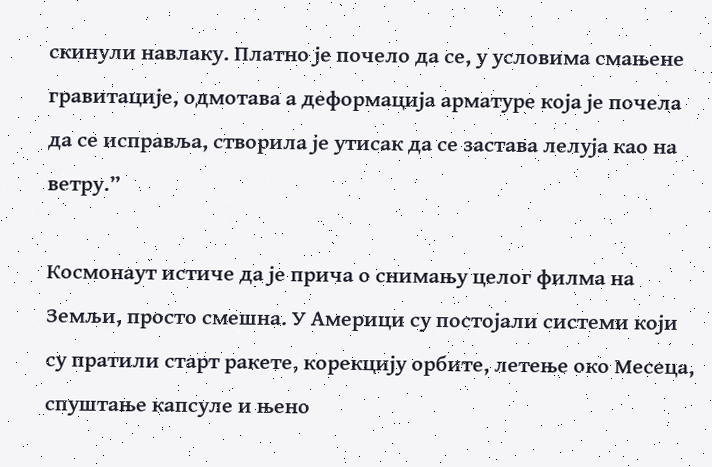скинули навлаку. Платно је почело да се, у условима смањене гравитације, одмотава а деформација арматуре која је почела да се исправља, створила је утисак да се застава лелуја као на ветру.”

Космонаут истиче да је прича о снимању целог филма на Земљи, просто смешна. У Америци су постојали системи који су пратили старт ракете, корекцију орбите, летење око Месеца, спуштање капсуле и њено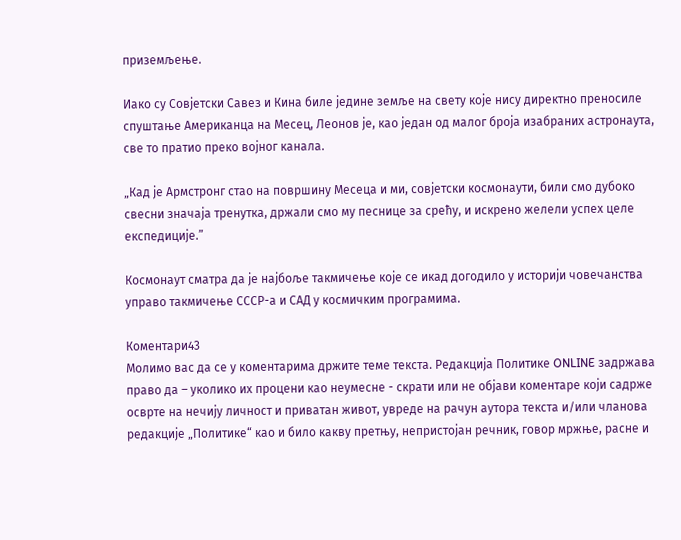приземљење.

Иако су Совјетски Савез и Кина биле једине земље на свету које нису директно преносиле спуштање Американца на Месец, Леонов је, као један од малог броја изабраних астронаута, све то пратио преко војног канала.

„Кад је Армстронг стао на површину Месеца и ми, совјетски космонаути, били смо дубоко свесни значаја тренутка, држали смо му песнице за срећу, и искрено желели успех целе експедиције.”

Космонаут сматра да је најбоље такмичење које се икад догодило у историји човечанства управо такмичење СССР-а и САД у космичким програмима.

Коментари43
Молимо вас да се у коментарима држите теме текста. Редакција Политике ONLINE задржава право да – уколико их процени као неумесне - скрати или не објави коментаре који садрже осврте на нечију личност и приватан живот, увреде на рачун аутора текста и/или чланова редакције „Политике“ као и било какву претњу, непристојан речник, говор мржње, расне и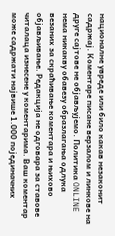националне увреде или било какав незаконит садржај. Коментаре писане верзалом и линкове на друге сајтове не објављујемо. Политика ONLINE нема никакву обавезу образлагања одлука везаних за скраћивање коментара и њихово објављивање. Редакција не одговара за ставове читалаца изнесене у коментарима. Ваш коментар може садржати највише 1.000 појединачних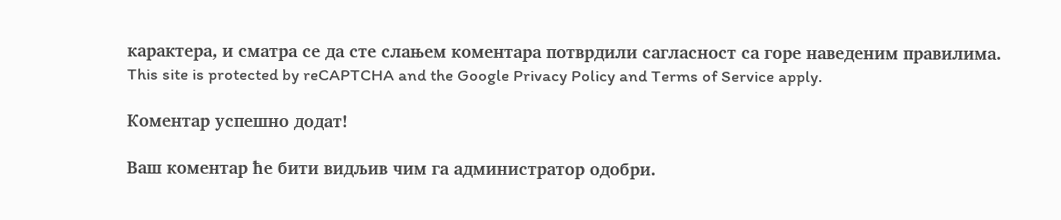карактера, и сматра се да сте слањем коментара потврдили сагласност са горе наведеним правилима.
This site is protected by reCAPTCHA and the Google Privacy Policy and Terms of Service apply.

Комeнтар успeшно додат!

Ваш комeнтар ћe бити видљив чим га администратор одобри.